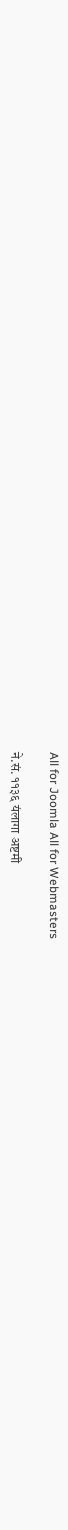All for Joomla All for Webmasters

ने.सं. ११३६ यंलागा अष्टमी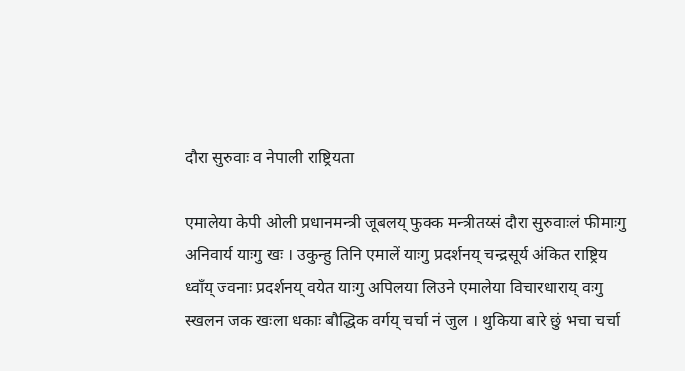दौरा सुरुवाः व नेपाली राष्ट्रियता

एमालेया केपी ओली प्रधानमन्त्री जूबलय् फुक्क मन्त्रीतय्सं दौरा सुरुवाःलं फीमाःगु अनिवार्य याःगु खः । उकुन्हु तिनि एमालें याःगु प्रदर्शनय् चन्द्रसूर्य अंकित राष्ट्रिय ध्वाँय् ज्वनाः प्रदर्शनय् वयेत याःगु अपिलया लिउने एमालेया विचारधाराय् वःगु स्खलन जक खःला धकाः बौद्धिक वर्गय् चर्चा नं जुल । थुकिया बारे छुं भचा चर्चा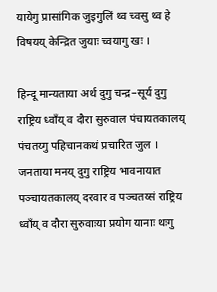यायेगु प्रासांगिक जुइगुलिं थ्व च्वसु थ्व हे विषयय् केन्द्रित जुयाः च्वयागु खः ।

हिन्दू मान्यताया अर्थ दुगु चन्द्र–सूर्य दुगु राष्ट्रिय ध्वाँय् व दौरा सुरुवाल पंचायतकालय् पंचतय्गु पहिचानकथं प्रचारित जुल । जनताया मनय् दुगु राष्ट्रिय भावनायात पञ्चायतकालय् दरवार व पञ्चतय्सं राष्ट्रिय ध्वाँय् व दौरा सुरुवाःया प्रयोग यानाः थःगु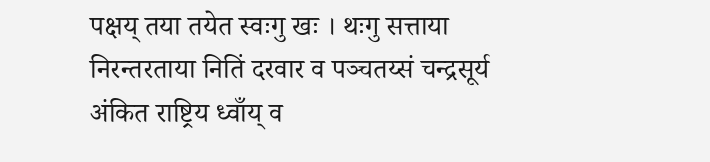पक्षय् तया तयेत स्वःगु खः । थःगु सत्ताया निरन्तरताया नितिं दरवार व पञ्चतय्सं चन्द्रसूर्य अंकित राष्ट्रिय ध्वाँय् व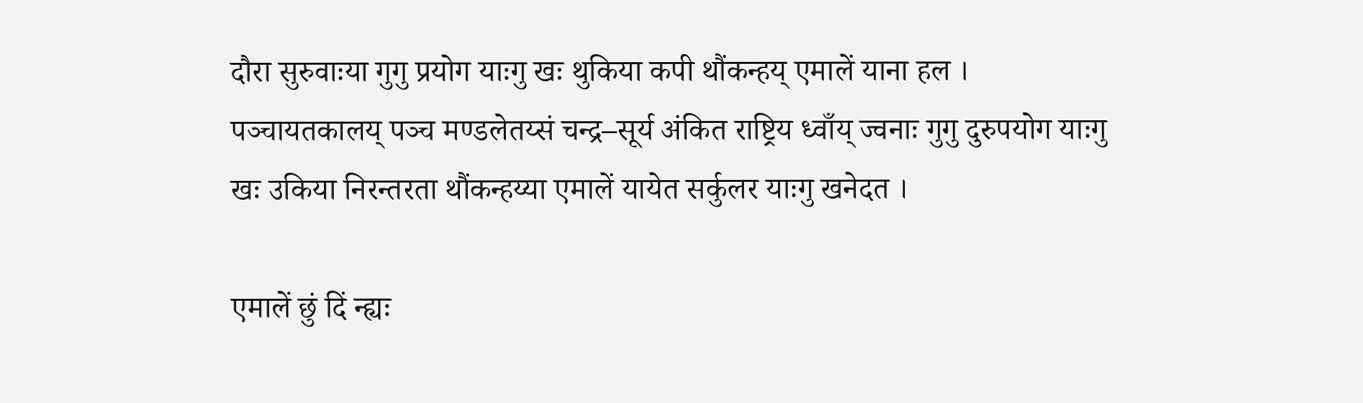दौरा सुरुवाःया गुगु प्रयोग याःगु खः थुकिया कपी थौंकन्हय् एमालें याना हल । पञ्चायतकालय् पञ्च मण्डलेतय्सं चन्द्र–सूर्य अंकित राष्ट्रिय ध्वाँय् ज्वनाः गुगु दुरुपयोग याःगु खः उकिया निरन्तरता थौंकन्हय्या एमालें यायेत सर्कुलर याःगु खनेदत ।

एमालें छुं दिं न्ह्यः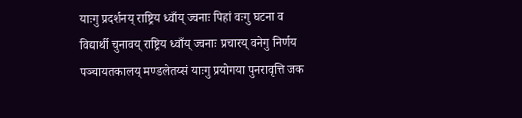याःगु प्रदर्शनय् राष्ट्रिय ध्वाँय् ज्वनाः पिहां वःगु घटना व विद्यार्थी चुनावय् राष्ट्रिय ध्वाँय् ज्वनाः प्रचारय् वनेगु निर्णय पञ्चायतकालय् मण्डलेतय्सं याःगु प्रयोगया पुनरावृत्ति जक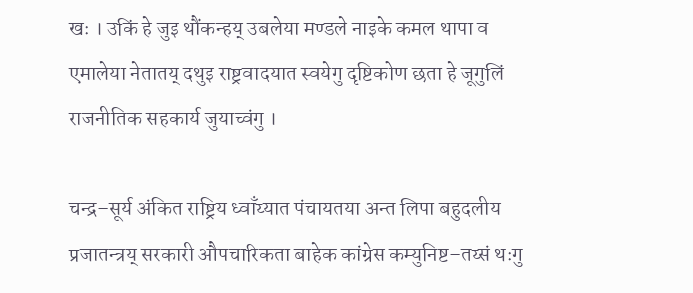खः । उकिं हे जुइ थौंकन्हय् उबलेया मण्डले नाइके कमल थापा व एमालेया नेतातय् दथुइ राष्ट्रवादयात स्वयेगु दृष्टिकोण छता हे जूगुलिं राजनीतिक सहकार्य जुयाच्वंगु ।

चन्द्र–सूर्य अंकित राष्ट्रिय ध्वाँय्यात पंचायतया अन्त लिपा बहुदलीय प्रजातन्त्रय् सरकारी औपचारिकता बाहेक कांग्रेस कम्युनिष्ट–तय्सं थःगु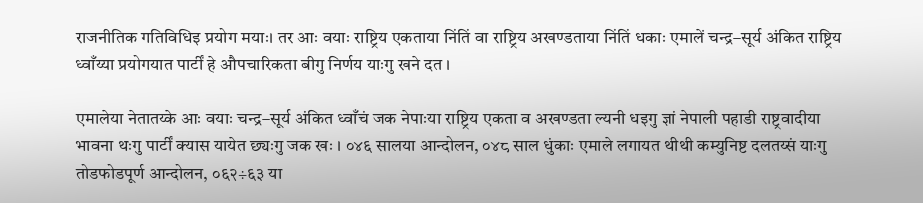राजनीतिक गतिविधिइ प्रयोग मयाः। तर आः वयाः राष्ट्रिय एकताया निंतिं वा राष्ट्रिय अखण्डताया निंतिं धकाः एमालें चन्द्र–सूर्य अंकित राष्ट्रिय ध्वाँय्या प्रयोगयात पार्टीं हे औपचारिकता बीगु निर्णय याःगु खने दत ।

एमालेया नेतातय्के आः वयाः चन्द्र–सूर्य अंकित ध्वाँचं जक नेपाःया राष्ट्रिय एकता व अखण्डता ल्यनी धइगु ज्ञां नेपाली पहाडी राष्ट्रवादीया भावना थःगु पार्टीं क्यास यायेत छ्यःगु जक खः । ०४६ सालया आन्दोलन, ०४८ साल धुंकाः एमाले लगायत थीथी कम्युनिष्ट दलतय्सं याःगु तोडफोडपूर्ण आन्दोलन, ०६२÷६३ या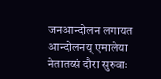जनआन्दोलन लगायत आन्दोलनय् एमालेया नेतातय्सं दौरा सुरुवाः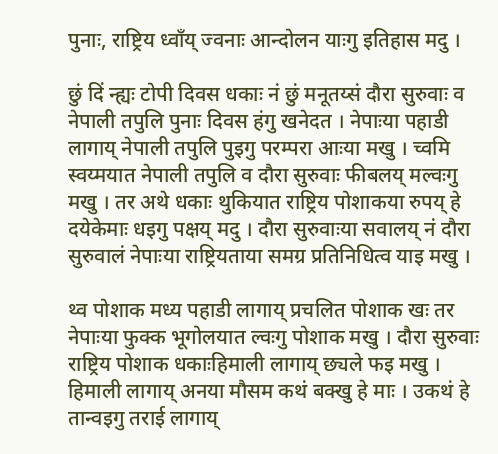पुनाः, राष्ट्रिय ध्वाँय् ज्वनाः आन्दोलन याःगु इतिहास मदु ।

छुं दिं न्ह्यः टोपी दिवस धकाः नं छुं मनूतय्सं दौरा सुरुवाः व नेपाली तपुलि पुनाः दिवस हंगु खनेदत । नेपाःया पहाडी लागाय् नेपाली तपुलि पुइगु परम्परा आःया मखु । च्वमि स्वय्मयात नेपाली तपुलि व दौरा सुरुवाः फीबलय् मल्वःगु मखु । तर अथे धकाः थुकियात राष्ट्रिय पोशाकया रुपय् हे दयेकेमाः धइगु पक्षय् मदु । दौरा सुरुवाःया सवालय् नं दौरा सुरुवालं नेपाःया राष्ट्रियताया समग्र प्रतिनिधित्व याइ मखु ।

थ्व पोशाक मध्य पहाडी लागाय् प्रचलित पोशाक खः तर नेपाःया फुक्क भूगोलयात ल्वःगु पोशाक मखु । दौरा सुरुवाः राष्ट्रिय पोशाक धकाःहिमाली लागाय् छ्यले फइ मखु । हिमाली लागाय् अनया मौसम कथं बक्खु हे माः । उकथं हे तान्वइगु तराई लागाय्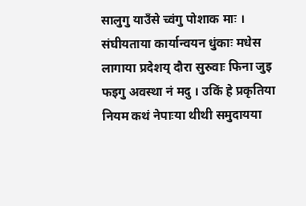सालुगु याउँसे च्वंगु पोशाक माः । संघीयताया कार्यान्वयन धुंकाः मधेस लागाया प्रदेशय् दौरा सुरुवाः फिना जुइ फइगु अवस्था नं मदु । उकिं हे प्रकृतिया नियम कथं नेपाःया थीथी समुदायया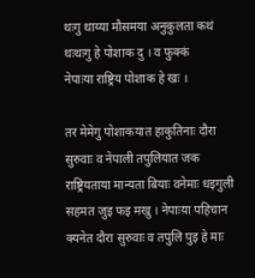थःगु थाय्या मौसमया अनुकुलता कथं थःथःगु हे पोशाक दु । व फुक्कं
नेपाःया राष्ट्रिय पोशाक हे खः ।

तर मेमेगु पोशाकयात हाकुतिनाः दौरा सुरुवाः व नेपाली तपुलियात जक राष्ट्रियताया मान्यता बियाः वनेमाः धइगुली सहमत जुइ फइ मखु । नेपाःया पहिचान क्यनेत दौरा सुरुवाः व तपुलि पुइ हे माः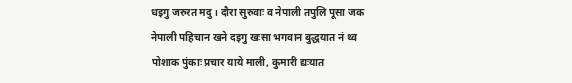धइगु जरुरत मदु । दौरा सुरुवाः व नेपाली तपुलि पूसा जक नेपाली पहिचान खने दइगु खःसा भगवान बुद्धयात नं थ्व पोशाक पुंकाः प्रचार याये माली, कुमारी द्यःयात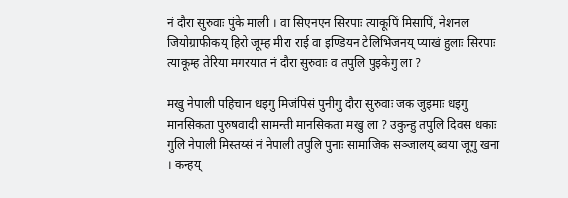नं दौरा सुरुवाः पुंके माली । वा सिएनएन सिरपाः त्याकूपिं मिसापिं, नेशनल जियोग्राफीकय् हिरो जूम्ह मीरा राई वा इण्डियन टेलिभिजनय् प्याखं हुलाः सिरपाः त्याकूम्ह तेरिया मगरयात नं दौरा सुरुवाः व तपुलि पुइकेगु ला ?

मखु नेपाली पहिचान धइगु मिजंपिसं पुनीगु दौरा सुरुवाः जक जुइमाः धइगु मानसिकता पुरुषवादी सामन्ती मानसिकता मखु ला ? उकुन्हु तपुलि दिवस धकाः गुलि नेपाली मिस्तय्सं नं नेपाली तपुलि पुनाः सामाजिक सञ्जालय् ब्वया जूगु खना । कन्हय्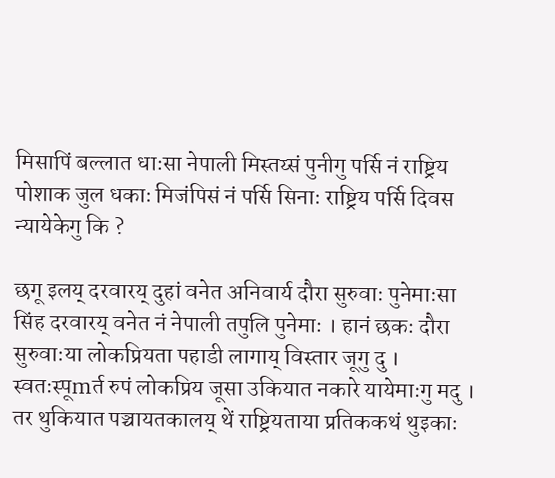मिसापिं बल्लात धाःसा नेपाली मिस्तय्सं पुनीगु पर्सि नं राष्ट्रिय पोशाक जुल धकाः मिजंपिसं नं पर्सि सिनाः राष्ट्रिय पर्सि दिवस न्यायेकेगु कि ?

छगू इलय् दरवारय् दुहां वनेत अनिवार्य दौरा सुरुवाः पुनेमाःसा सिंह दरवारय् वनेत नं नेपाली तपुलि पुनेमाः । हानं छकः दौरा सुरुवाःया लोकप्रियता पहाडी लागाय् विस्तार जूगु दु । स्वतःस्पूmर्त रुपं लोकप्रिय जूसा उकियात नकारे यायेमाःगु मदु । तर थुकियात पञ्चायतकालय् थें राष्ट्रियताया प्रतिककथं थुइकाः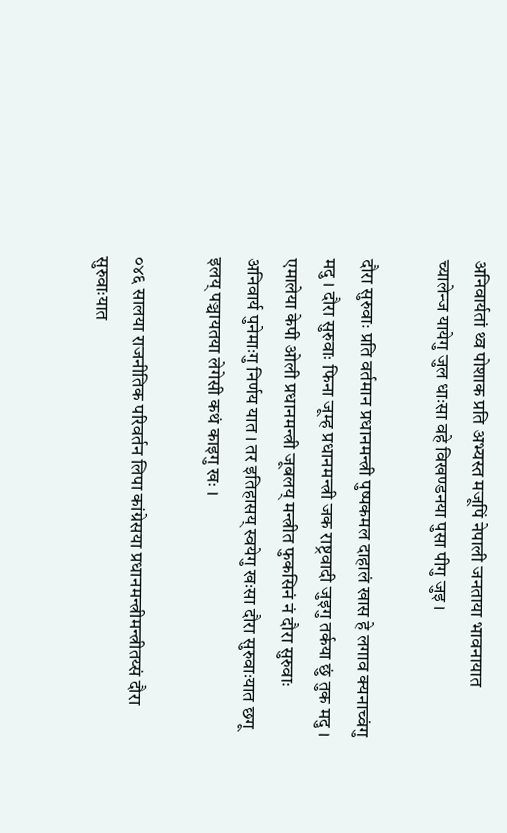अनिवार्यतां थ्व पोशाक प्रति अभ्यस्त मजूपिं नेपाली जनताया भावनायात च्यालेन्ज यायेगु जुल धाःसा वहे विखण्डनया पुसा पीगु जुइ ।

दौरा सुरुवाः प्रति वर्तमान प्रधानमन्त्री पुष्पकमल दाहालं खास हे लगाव क्यनाच्वंगु मदु । दौरा सुरुवाः फिना जूम्ह प्रधानमन्त्री जक राष्ट्रवादी जुइगु तर्कया छुं तुक मदु । एमालेया केपी ओली प्रधानमन्त्री जूबलय् मन्त्रीत फुकसिनं नं दौरा सुरुवाः अनिवार्य पुनेमाःगु निर्णय यात । तर इतिहासय् स्वयेगु खःसा दौरा सुरुवाःयात छगू इलय् पञ्चायतया लेगेसी कथं काइगु खः ।

०४६ सालया राजनीतिक परिवर्तन लिपा कांग्रेसया प्रधानमन्त्रीमन्त्रीतय्सं दौरा सुरुवाःयात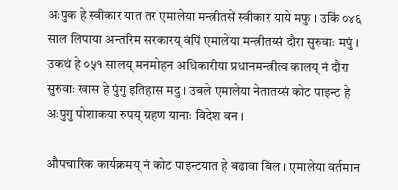अःपुक हे स्वीकार यात तर एमालेया मन्त्रीतसें स्वीकार याये मफु । उकिं ०४६ साल लिपाया अन्तरिम सरकारय् वंपिं एमालेया मन्त्रीतय्सं दौरा सुरुवाः मपुं । उकथं हे ०५१ सालय् मनमोहन अधिकारीया प्रधानमन्त्रीत्व कालय् नं दौरा सुरुवाः खास हे पुंगु इतिहास मदु । उबले एमालेया नेतातय्सं कोट पाइन्ट हे अःपुगु पोशाकया रुपय् ग्रहण यानाः विदेश वन ।

औपचारिक कार्यक्रमय् नं कोट पाइन्टयात हे बढावा बिल । एमालेया वर्तमान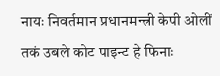नायः निवर्तमान प्रधानमन्त्री केपी ओलीं तकं उबले कोट पाइन्ट हे फिनाः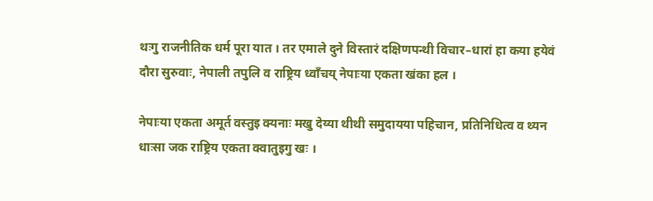थःगु राजनीतिक धर्म पूरा यात । तर एमाले दुने विस्तारं दक्षिणपन्थी विचार–धारां हा कया हयेवं दौरा सुरुवाः, नेपाली तपुलि व राष्ट्रिय ध्वाँचय् नेपाःया एकता खंका हल ।

नेपाःया एकता अमूर्त वस्तुइ क्यनाः मखु देय्या थीथी समुदायया पहिचान, प्रतिनिधित्व व थ्यन धाःसा जक राष्ट्रिय एकता क्वातुइगु खः ।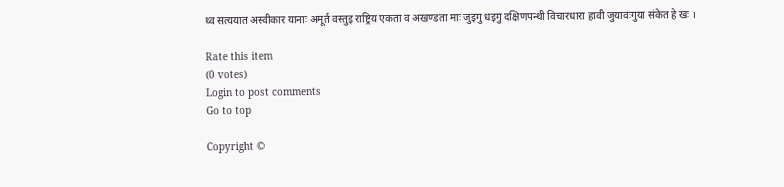थ्व सत्ययात अस्वीकार यानाः अमूर्त वस्तुइ राष्ट्रिय एकता व अखण्डता माः जुइगु धइगु दक्षिणपन्थी विचारधारा हावी जुयावःगुया संकेत हे खः ।

Rate this item
(0 votes)
Login to post comments
Go to top

Copyright ©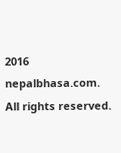2016  nepalbhasa.com. All rights reserved.